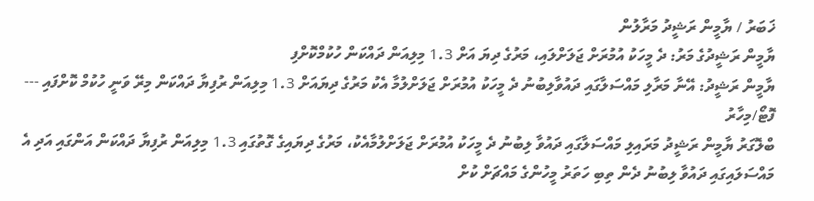ޚަބަރު / ޔާމީން ރަޝީދު މަރާލުން
ޔާމީން ރަޝީދުގެ މަރު: ދެ މީހަކު އުމުރަށް ޖަލަށްލައި، މަރުގެ ދިޔަ އަށް 1.3 މިލިއަން ދައްކަން ހުކުމްކޮށްފި
ޔާމީން ރަޝީދު: އޭނާ މަރާލި މައްސަލާގައި ދައުވާލިބުނު ދެ މީހަކު އުމުރަށް ޖަލަށްލުމާ އެކު މަރުގެ ދިޔައަށް 1.3 މިލިއަން ރުފިޔާ ދައްކަން މިރޭ ވަނީ ހުކުމް ކޮށްފައި --- ފޮޓޯ/މިހާރު
ބްލޮގަރު ޔާމީން ރަޝީދު މަރައިލި މައްސަލާގައި ދައުވާ ލިބުނު ދެ މީހަކު އުމުރަށް ޖަލަށްލުމާއެކު، މަރުގެ ދިޔައިގެ ގޮތުގައި 1.3 މިލިއަން ރުފިޔާ ދައްކަން އަންގައި އަދި އެ މައްސަލައިގައި ދައުވާ ލިބުނު ދެން ތިބި ހަތަރު މީހުންގެ މައްޗަށް ކުށް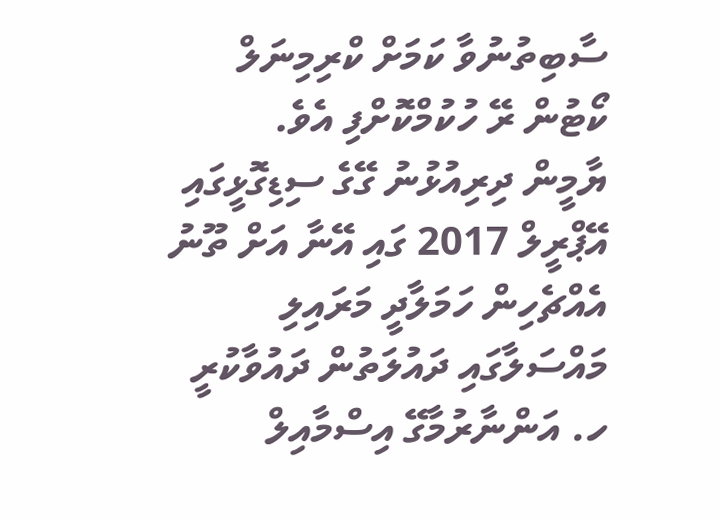ސާބިތުނުވާ ކަމަށް ކްރިމިނަލް ކޯޓުން ރޭ ހުކުމްކޮށްފި އެވެ.
ޔާމީން ދިރިއުޅުނު ގޭގެ ސިޑިގޮޅީގައި އޭޕްރީލް 2017 ގައި އޭނާ އަށް ތޫނު އެއްޗެހިން ހަމަލާދީ މަރައިލި މައްސަލާގައި ދައުލަތުން ދައުވާކުރީ ހ. އަންނާރުމާގޭ އިސްމާއިލް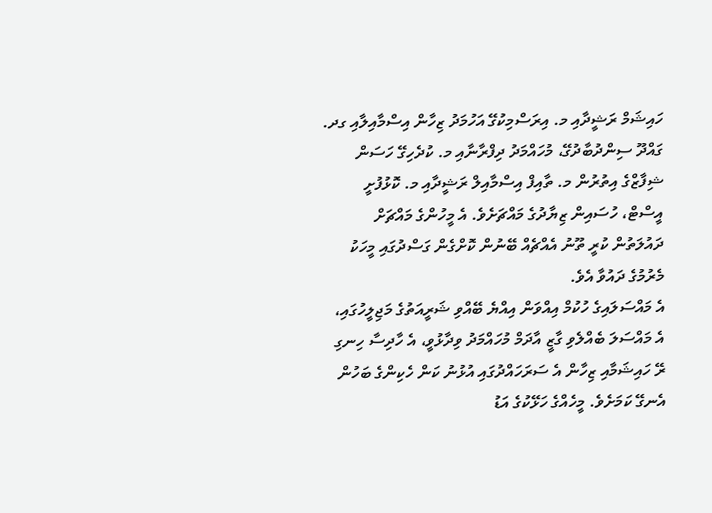ހައިޝަމް ރަޝީދާއި މ. އިރަސްމިކުގޭ އަހުމަދު ޒިހާން އިސްމާއިލާއި ގދ. ގައްދޫ ސިންދުބާދުގޭ، މުހައްމަދު ދިފްރާނާއި މ. ކުދެހިގޭ ހަސަން ޝިފާޒްގެ އިތުރުން މ. ތާއިފް އިސްމާއިލް ރަޝީދާއި މ. ކޮޅުފުށީ އީސްޓް، ހުސައިން ޒިޔާދުގެ މައްޗަށެވެ. އެ މީހުންގެ މައްޗަށް ދައުލަތުން ކުރީ ތޫނު އެއްޗެއް ބޭނުން ކޮށްގެން ގަސްދުގައި މީހަކު މެރުމުގެ ދައުވާ އެވެ.
އެ މައްސަލައިގެ ހުކުމް އިއްވަން އިއްޔެ ބޭއްވި ޝަރީއަތުގެ މަޖިލީހުގައި، އެ މައްސަލަ ބެއްލެވި ގާޒީ އާދަމް މުހައްމަދު ވިދާޅުވީ، އެ ހާދިސާ ހިނގި ރޭ ހައިޝަމާއި ޒިހާން އެ ސަރަހައްދުގައި އުޅުނު ކަން ހެކިންގެ ބަހުން އެނގޭ ކަމަށެވެ. މީހެއްގެ ހަޅޭކުގެ އަޑު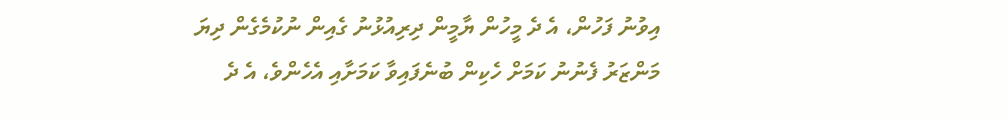އިވުނު ފަހުން، އެ ދެ މީހުން ޔާމީން ދިރިއުޅުނު ގެއިން ނުކުމެގެން ދިޔަ މަންޒަރު ފެނުނު ކަމަށް ހެކިން ބުނެފައިވާ ކަމަށާއި އެހެންވެ، އެ ދެ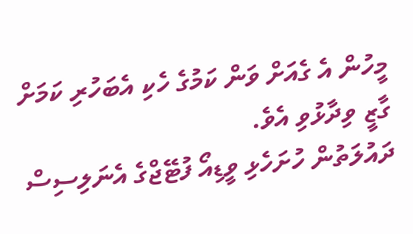މީހުން އެ ގެއަށް ވަން ކަމުގެ ހެކި އެބަހުރި ކަމަށް ގާޒީ ވިދާޅުވި އެވެ.
ދައުލަތުން ހުށަހެޅި ވީޑިއޯ ފުޓޭޖްގެ އެނަލިސިސް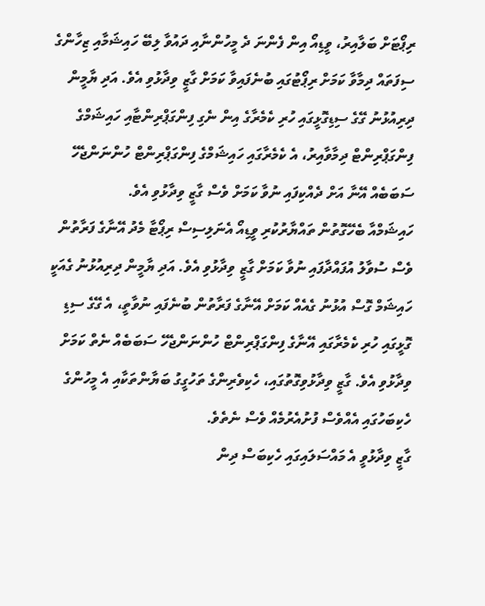ރިޕޯޓަށް ބަލާއިރު، ވީޑިއޯ އިން ފެންނަ ދެ މީހުންނާއި ދައުވާ ލިބޭ ހައިޝަމާއި ޒިހާންގެ ސިފަތައް ދިމާވާ ކަމަށް ރިޕޯޓުގައި ބުނެފައިވާ ކަމަށް ގާޒީ ވިދާޅުވި އެވެ. އަދި ޔާމީން ދިރިއުޅުނު ގޭގެ ސިޑިގޮޅީގައި ހުރި ކެމެރާގެ އިން ނެގި ފިންގަޕްރިންޓާއި ހައިޝަމްގެ ފިންގަޕްރިންޓް ދިމާވާއިރު، އެ ކެމެރާގައި ހައިޝަމްގެ ފިންގަޕްރިންޓް ހުންނަންޖެހޭ ސަބަބެއް އޭނާ އަށް ދެއްކިފައި ނުވާ ކަމަށް ވެސް ގާޒީ ވިދާޅުވި އެވެ.
ހައިޝަމްއާ ބެހޭގޮތުން ތައްޔާރުކުރި ވީޑިއޯ އެނަލިސިސް ރިޕޯޓާ މެދު އޭނާގެ ފަރާތުން ވެސް ސުވާލު އުފައްދާފައި ނުވާ ކަމަށް ގާޒީ ވިދާޅުވި އެވެ. އަދި ޔާމީން ދިރިއުޅުނު ގެއަކީ ހައިޝަމް ގޮސް އުޅުނު ގެއެއް ކަމަށް އޭނާގެ ފަރާތުން ބުނެފައި ނުވާތީ، އެ ގޭގެ ސިޑި ގޮޅީގައި ހުރި ކެމެރާގައި އޭނާގެ ފިންގަޕްރިންޓް ހުންނަންޖެހޭ ސަބަބެއް ނެތް ކަމަށް ވިދާޅުވި އެވެ. ގާޒީ ވިދާޅުވިގޮތުގައި، ހެކިވެރިންގެ ތަހުގީގު ބަޔާންތަކާއި އެ މީހުންގެ ހެކިބަހުގައި އެއްވެސް ފުށުއެރުމެއް ވެސް ނެތެވެ.
ގާޒީ ވިދާޅުވީ އެ މައްސަލައިގައި ހެކިބަސް ދިން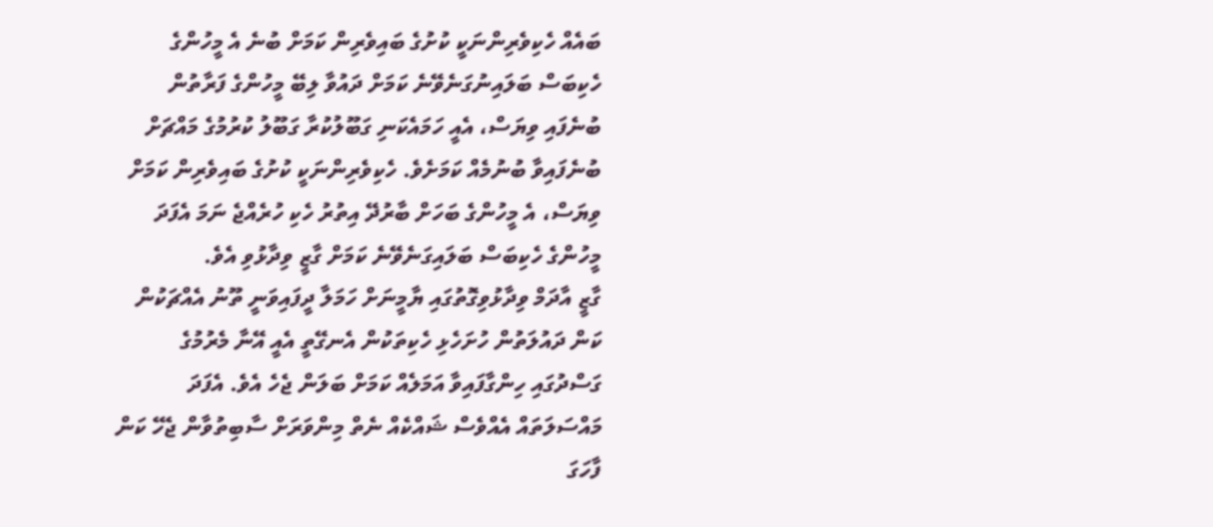ބައެއް ހެކިވެރިންނަކީ ކުށުގެ ބައިވެރިން ކަމަށް ބުނެ އެ މީހުންގެ ހެކިބަސް ބަލައިނުގަނެވޭނެ ކަމަށް ދައުވާ ލިބޭ މީހުންގެ ފަރާތުން ބުނެފައި ވިޔަސް، އެއީ ހަމައެކަނި ގަބޫލުކުރާ ގަބޫލު ކުރުމުގެ މައްޗަށް ބުނެފައިވާ ބުނުމެއް ކަމަށެވެ. ހެކިވެރިންނަކީ ކުށުގެ ބައިވެރިން ކަމަށް ވިޔަސް، އެ މީހުންގެ ބަހަށް ބާރުދޭ އިތުރު ހެކި ހުރެއްޖެ ނަމަ އެފަދަ މީހުންގެ ހެކިބަސް ބަލައިގަނެވޭނެ ކަމަށް ގާޒީ ވިދާޅުވި އެވެ.
ގާޒީ އާދަމް ވިދާޅުވިގޮތުގައި ޔާމީނަށް ހަމަލާ ދީފައިވަނީ ތޫނު އެއްޗަކުން ކަން ދައުލަތުން ހުށަހެޅި ހެކިތަކުން އެނގޭތީ އެއީ އޭނާ މެރުމުގެ ގަސްދުގައި ހިންގާފައިވާ އަމަލެއް ކަމަށް ބަލަން ޖެހެ އެވެ. އެފަދަ މައްސަލަތައް އެއްވެސް ޝައްކެއް ނެތް މިންވަރަށް ސާބިތުވާން ޖެހޭ ކަން ފާހަގަ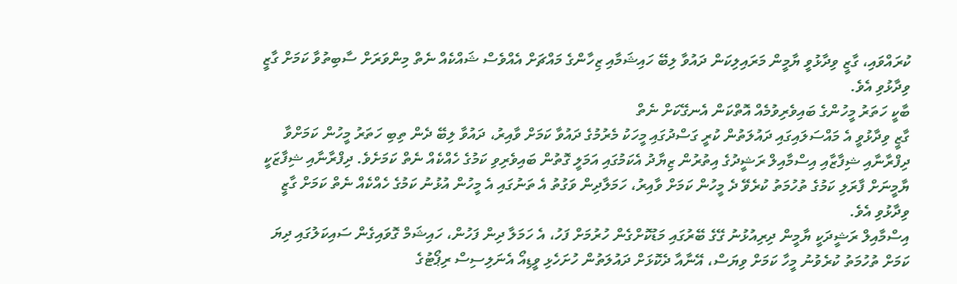ކުރައްވައި، ގާޒީ ވިދާޅުވީ ޔާމީން މަރައިލިކަން ދައުވާ ލިބޭ ހައިޝަމާއި ޒިހާންގެ މައްޗަށް އެއްވެސް ޝައްކެއް ނެތް މިންވަރަށް ސާބިތުވާ ކަމަށް ގާޒީ ވިދާޅުވި އެވެ.
ބާކީ ހަތަރު މީހުންގެ ބައިވެރިވުމެއް އޮތްކަން އެނގޭކަށް ނެތް
ގާޒީ ވިދާޅުވީ އެ މައްސަލައިގައި ދައުލަތުން ކުރީ ގަސްދުގައި މީހަކު މެރުމުގެ ދައުވާ ކަމަށް ވާއިރު، ދައުވާ ލިބޭ ދެން ތިބި ހަތަރު މީހުން ކަމަށްވާ ދިފްރާނާއި ޝިފާޒާއި އިސްމާއިލް ރަޝީދުގެ އިތުރުން ޒިޔާދު އެކަމުގައި އަމަލީ ގޮތުން ބައިވެރިވި ކަމުގެ ހެއްކެއް ނެތް ކަމަށެވެ. ދިފްރާނާއި ޝިފާޒަކީ ޔާމީނަށް ފާރަލި ކަމުގެ ތުހުމަތު ކުރެވޭ ދެ މީހުން ކަމަށް ވާއިރު، ހަމަލާދިން ވަގުތު އެ ތަނުގައި އެ މީހުން އުޅުނު ކަމުގެ ހެއްކެއް ނެތް ކަމަށް ގާޒީ ވިދާޅުވި އެވެ.
އިސްމާއިލް ރަޝީދަކީ ޔާމީން ދިރިއުޅުނު ގޭގެ ބޭރުގައި މަޑުކޮށްގެން ހުރުމަށް ފަހު، އެ ހަމަލާ ދިން ފަހުން، ހައިޝަމް ގޮވައިގެން ސައިކަލުގައި ދިޔަ ކަމަށް ތުހުމަތު ކުރެވުނު މީހާ ކަމަށް ވިޔަސް، އޭނާއާ ދެކޮޅަށް ދައުލަތުން ހުށަހެޅި ވީޑިއޯ އެނަލިސިސް ރިޕޯޓުގެ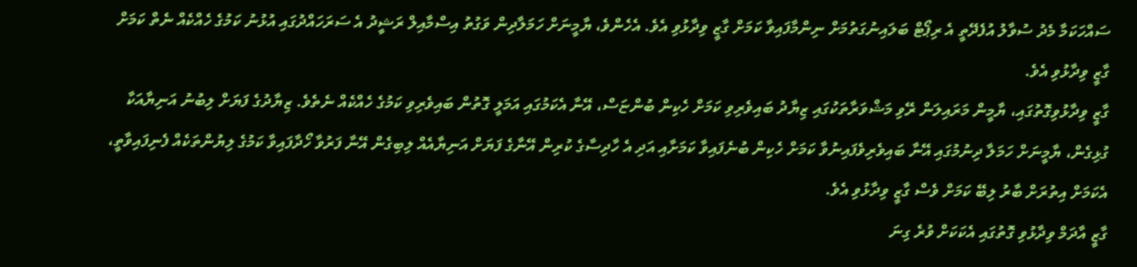ސައްހަކަމާ މެދު ސުވާލު އުފެދޭތީ އެ ރިޕޯޓް ބަލައިނުގަތުމަށް ނިންމާފައިވާ ކަމަށް ގާޒީ ވިދާޅުވި އެވެ. އެހެންވެ، ޔާމީނަށް ހަމަލާދިން ވަގުތު އިސްމާއިލް ރަޝީދު އެ ސަރަހައްދުގައި އުޅުނު ކަމުގެ ހެއްކެއް ނެތް ކަމަށް ގާޒީ ވިދާޅުވި އެވެ.
ގާޒީ ވިދާޅުވިގޮތުގައި، ޔާމީން މަރައިލަން ރޭވި މަޝްވަރާތަކުގައި ޒިޔާދު ބައިވެރިވި ކަމަށް ހެކިން ބުންޏަސް، އޭނާ އެކަމުގައި އަމަލީ ގޮތުން ބައިވެރިވި ކަމުގެ ހެއްކެއް ނެތެވެ. ޒިޔާދުގެ ފަޔަށް ލިބުނު އަނިޔާއަކާ ގުޅިގެން، ޔާމީނަށް ހަމަލާ ދިނުމުގައި އޭނާ ބައިވެރިވެފައިނުވާ ކަމަށް ހެކިން ބުނެފައިވާ ކަމަށާއި އަދި އެ ހާދިސާގެ ކުރިން އޭނާގެ ފަޔަށް އަނިޔާއެއް ލިބިގެން އޭނާ ފަރުވާ ހޯދާފައިވާ ކަމުގެ ލިޔުންތަކެއް ފެނިފައިވާތީ، އެކަމަށް އިތުރަށް ބާރު ލިބޭ ކަމަށް ވެސް ގާޒީ ވިދާޅުވި އެވެ.
ގާޒީ އާދަމް ވިދާޅުވި ގޮތުގައި އެކަކަށް ވުރެ ގިނަ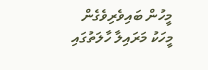މީހުން ބައިވެރިވެގެން މީހަކު މަރައިލާ ހާލަތުގައި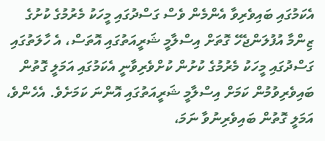އެކަމުގައި ބައިވެރިވާ އެންމެން ވެސް ގަސްދުގައި މީހަކު މެރުމުގެ ކުށުގެ ޒިންމާ އުފުލަންޖެހޭ ގޮތަށް އިސްލާމީ ޝަރީއަތުގައި އޮތަސް، އެ ހާލަތުގައި ގަސްދުގައި މީހަކު މެރުމުގެ ކުށުން ކުށްވެރިވާނީ އެކަމުގައި އަމަލީ ގޮތުން ބައިވެރިވުމުން ކަމަށް އިސްލާމީ ޝަރީއަތުގައި އޮންނަ ކަމަށެވެ. އެހެންވެ، އަމަލީ ގޮތުން ބައިވެރިނުވާ ނަމަ،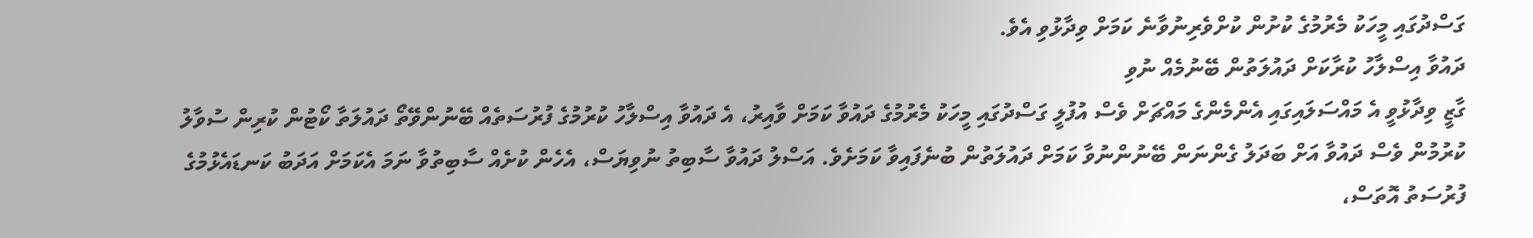ގަސްދުގައި މީހަކު މެރުމުގެ ކުށުން ކުށްވެރިނުވާނެ ކަމަށް ވިދާޅުވި އެވެ.
ދައުވާ އިސްލާހު ކުރާކަށް ދައުލަތުން ބޭނުމެއް ނުވި
ގާޒީ ވިދާޅުވީ އެ މައްސަލައިގައި އެންމެންގެ މައްޗަށް ވެސް އުފުލީ ގަސްދުގައި މީހަކު މެރުމުގެ ދައުވާ ކަމަށް ވާއިރު، އެ ދައުވާ އިސްލާހު ކުރުމުގެ ފުރުސަތެއް ބޭނުންވޭތޯ ދައުލަތާ ކޯޓުން ކުރިން ސުވާލު ކުރުމުން ވެސް ދައުވާ އަށް ބަދަލު ގެންނަން ބޭނުންނުވާ ކަމަށް ދައުލަތުން ބުނެފައިވާ ކަމަށެވެ. އަސްލު ދައުވާ ސާބިތު ނުވިޔަސް، އެހެން ކުށެއް ސާބިތުވާ ނަމަ އެކަމަށް އަދަބު ކަނޑައެޅުމުގެ ފުރުސަތު އޮތަސް،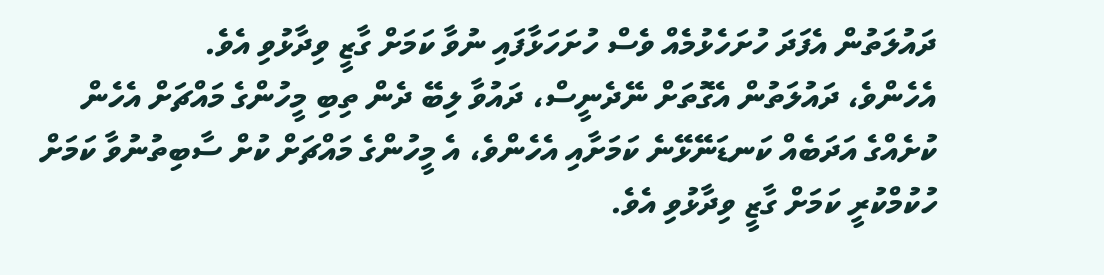ދައުލަތުން އެފަދަ ހުށަހެޅުމެއް ވެސް ހުށަހަޅާފައި ނުވާ ކަމަށް ގާޒީ ވިދާޅުވި އެވެ.
އެހެންވެ، ދައުލަތުން އެގޮތަށް ނޭދެނީސް، ދައުވާ ލިބޭ ދެން ތިބި މީހުންގެ މައްޗަށް އެހެން ކުށެއްގެ އަދަބެއް ކަނޑަނޭޅޭނެ ކަމަށާއި އެހެންވެ، އެ މީހުންގެ މައްޗަށް ކުށް ސާބިތުނުވާ ކަމަށް ހުކުމްކުރީ ކަމަށް ގާޒީ ވިދާޅުވި އެވެ.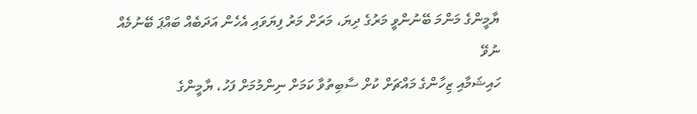ޔާމީންގެ މަންމަ ބޭނުންވީ މަރުގެ ދިޔަ، މަރަށް މަރު ފިޔަވައި އެހެން އަދަބެއް ބައްޕަ ބޭނުމެއް ނުވޭ
ހައިޝަމާއި ޒިހާންގެ މައްޗަށް ކުށް ސާބިތުވާ ކަމަށް ނިންމުމަށް ފަހު، ޔާމީންގެ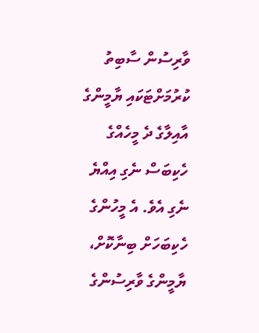ވާރިސުން ސާބިތު ކުރުމަށްޓަކައި ޔާމީންގެ އާއިލާގެ ދެ މީހެއްގެ ހެކިބަސް ނެގި އިއްޔެ ނެގި އެވެ. އެ މީހުންގެ ހެކިބަހަށް ބިނާކޮށް، ޔާމީންގެ ވާރިސުންގެ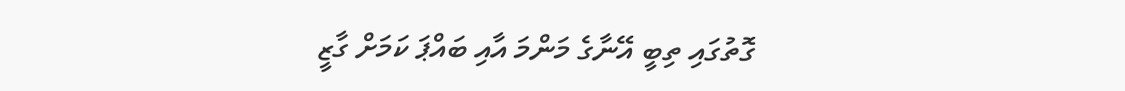ގޮތުގައި ތިބީ އޭނާގެ މަންމަ އާއި ބައްޕަ ކަމަށް ގާޒީ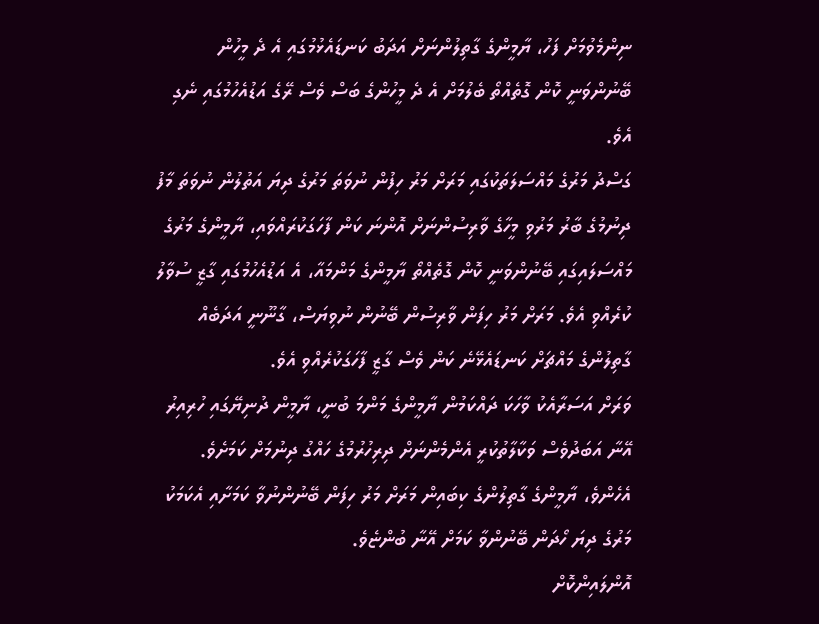ނިންމެވުމަށް ފަހު، ޔާމީންގެ ގާތިލުންނަށް އަދަބު ކަނޑައެޅުމުގައި އެ ދެ މީހުން ބޭނުންވަނީ ކޮން ގޮތެއްތޯ ބެލުމަށް އެ ދެ މީހުންގެ ބަސް ވެސް ރޭގެ އަޑުއެހުމުގައި ނެގި އެވެ.
ގަސްދު މަރުގެ މައްސަލަތަކުގައި މަރަށް މަރު ހިފުން ނުވަތަ މަރުގެ ދިޔަ އަތުލުން ނުވަތަ މާފު ދިނުމުގެ ބާރު މަރުވި މީހާގެ ވާރިސުންނަށް އޮންނަ ކަން ފާހަގަކުރައްވައި، ޔާމީންގެ މަރުގެ މައްސަލައިގައި ބޭނުންވަނީ ކޮން ގޮތެއްތޯ ޔާމީންގެ މަންމައާ، އެ އަޑުއެހުމުގައި ގާޒީ ސުވާލު ކުރެއްވި އެވެ. މަރަށް މަރު ހިފަން ވާރިސުން ބޭނުން ނުވިޔަސް، ގާނޫނީ އަދަބެއް ގާތިލުންގެ މައްޗަށް ކަނޑައެޅޭނެ ކަން ވެސް ގާޒީ ފާހަގަކުރެއްވި އެވެ.
ވަރަށް އަސަރާއެކު ވާހަކަ ދައްކަމުން ޔާމީންގެ މަންމަ ބުނީ، ޔާމީން ދުނިޔޭގައި ހުރިއިރު އޭނާ އަބަދުވެސް ވަކާލާތުކުރީ އެންމެންނަށް ދިރިހުރުމުގެ ހައްގު ދިނުމަށް ކަމަށެވެ. އެހެންވެ، ޔާމީންގެ ގާތިލުންގެ ކިބައިން މަރަށް މަރު ހިފަން ބޭނުންނުވާ ކަމަށާއި އެކަމަކު މަރުގެ ދިޔަ ހޯދަން ބޭނުންވާ ކަމަށް އޭނާ ބުންޏެވެ.
އޮންލައިންކޮށް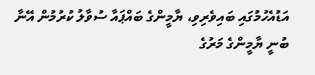އަޑުއެހުމުގައި ބައިވެރިވި، ޔާމީންގެ ބައްޕައާ ސުވާލު ކުރުމުން އޭނާ ބުނީ ޔާމީންގެ މަރުގެ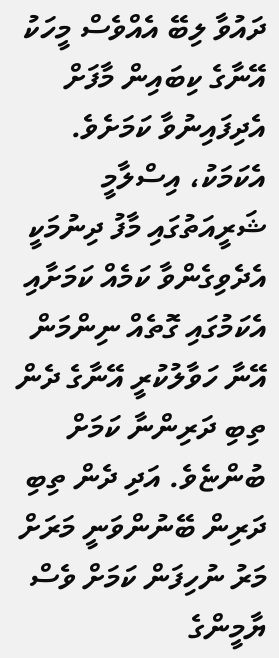ދައުވާ ލިބޭ އެއްވެސް މީހަކު އޭނާގެ ކިބައިން މާފަށް އެދިފައިނުވާ ކަމަށެވެ. އެކަމަކު، އިސްލާމީ ޝަރީއަތުގައި މާފު ދިނުމަކީ އެދެވިގެންވާ ކަމެއް ކަމަށާއި އެކަމުގައި ގޮތެއް ނިންމަން އޭނާ ހަވާލުކުރީ އޭނާގެ ދެން ތިބި ދަރިންނާ ކަމަށް ބުންޏެވެ. އަދި ދެން ތިބި ދަރިން ބޭނުންވަނީ މަރަށް މަރު ނުހިފަން ކަމަށް ވެސް ޔާމީންގެ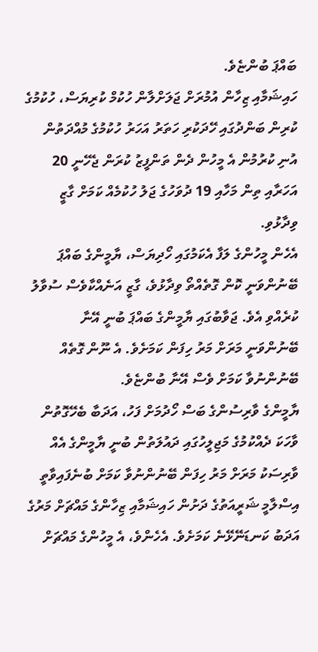ބައްޕަ ބުންޏެވެ.
ހައިޝަމާއި ޒިހާން އުމުރަށް ޖަލަށްލާން ހުކުމް ކުރިޔަސް، ހުކުމުގެ ކުރިން ބަންދުގައި ހޭދަކުރި ހަތަރު އަހަރު ހުކުމުގެ މުއްދަތުން އުނި ކުރުމުން އެ މީހުން ދެން ތަންފީޒު ކުރަން ޖެހޭނީ 20 އަހަރާއި ތިން މަހާއި 19 ދުވަހުގެ ޖަލު ހުކުމެއް ކަމަށް ގާޒީ ވިދާޅުވި.
އެހެން މީހުންގެ ލަފާ އެކަމުގައި ހޯދިޔަސް، ޔާމީންގެ ބައްޕަ ބޭނުންވަނީ ކޮން ގޮތެއްތޯ ވިދާޅުވެ، ގާޒީ އަނެއްކާވެސް ސުވާލު ކުރެއްވި އެވެ. ޖަވާބުގައި ޔާމީންގެ ބައްޕަ ބުނީ އޭނާ ބޭނުންވަނީ މަރަށް މަރު ހިފަން ކަމަށެވެ. އެ ނޫން ގޮތެއް ބޭނުންނުވާ ކަމަށް ވެސް އޭނާ ބުންޏެވެ.
ޔާމީންގެ ވާރިސުންގެ ބަސް ހޯދުމަށް ފަހު، އަދަބާ ބެހޭގޮތުން ވާހަކަ ދެއްކުމުގެ މަޖިލީހުގައި ދައުލަތުން ބުނީ ޔާމީންގެ އެއް ވާރިސަކު މަރަށް މަރު ހިފަން ބޭނުންނުވާ ކަމަށް ބުނެފައިވާތީ އިސްލާމީ ޝަރީއަތުގެ ދަށުން ހައިޝަމާއި ޒިހާންގެ މައްޗަށް މަރުގެ އަދަބު ކަނޑަނޭޅޭނެ ކަމަށެވެ. އެހެންވެ، އެ މީހުންގެ މައްޗަށް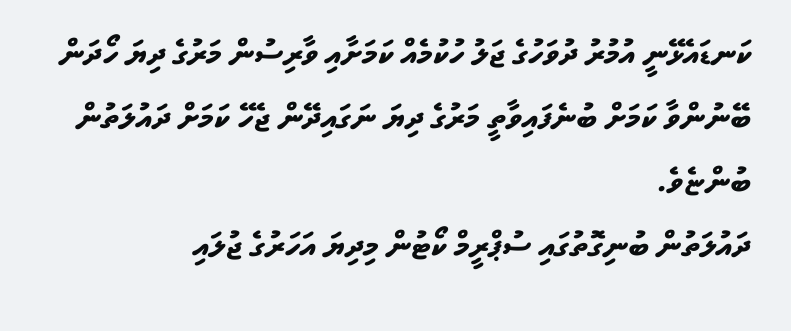ކަނޑައެޅޭނީ އުމުރު ދުވަހުގެ ޖަލު ހުކުމެއް ކަމަށާއި ވާރިސުން މަރުގެ ދިޔަ ހޯދަން ބޭނުންވާ ކަމަށް ބުނެފައިވާތީ މަރުގެ ދިޔަ ނަގައިދޭން ޖެހޭ ކަމަށް ދައުލަތުން ބުންޏެވެ.
ދައުލަތުން ބުނިގޮތުގައި ސުޕްރީމް ކޯޓުން މިދިޔަ އަހަރުގެ ޖުލައި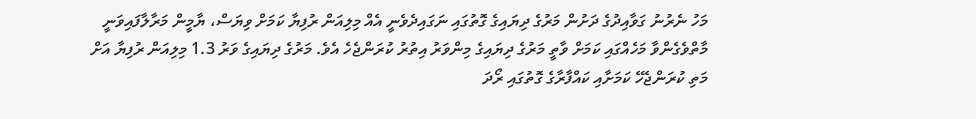މަހު ނެރުނު ގަވާއިދުގެ ދަށުން މަރުގެ ދިޔައިގެ ގޮތުގައި ނަގައިދެވެނީ އެއް މިލިއަން ރުފިޔާ ކަމަށް ވިޔަސް، ޔާމީން މަރާލާފައިވަނީ މާތްވެގެންވާ މަހެއްގައި ކަމަށް ވާތީ މަރުގެ ދިޔައިގެ މިންވަރު އިތުރު ކުރަންޖެހެ އެވެ. މަރުގެ ދިޔައިގެ ވަރު 1.3 މިލިއަން ރުފިޔާ އަށް މަތި ކުރަންޖެހޭ ކަމަށާއި ކައްފާރާގެ ގޮތުގައި ރޯދަ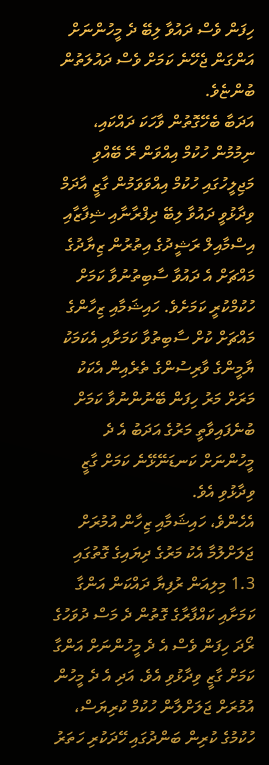ހިފަން ވެސް ދައުވާ ލިބޭ ދެ މީހުންނަށް އަންގަން ޖެހޭނެ ކަމަށް ވެސް ދައުލަތުން ބުންޏެވެ.
އަދަބާ ބެހޭގޮތުން ވާހަކަ ދައްކައި، ނިމުމުން ހުކުމް އިއްވަން ރޭ ބޭއްވި މަޖިލީހުގައި ހުކުމް އިއްވަވަމުން ގާޒީ އާދަމް ވިދާޅުވީ ދައުވާ ލިބޭ ދިފްރާނާއި ޝިފާޒާއި އިސްމާއިލް ރަޝީދުގެ އިތުރުން ޒިޔާދުގެ މައްޗަށް އެ ދައުވާ ސާބިތުނުވާ ކަމަށް ހުކުމްކުރީ ކަމަށެވެ. ހައިޝަމާއި ޒިހާންގެ މައްޗަށް ކުށް ސާބިތުވާ ކަމަށާއި އެކަމަކު ޔާމީންގެ ވާރިސުންގެ ތެރެއިން އެކަކު މަރަށް މަރު ހިފަން ބޭނުންނުވާ ކަމަށް ބުނެފައިވާތީ މަރުގެ އަދަބު އެ ދެ މީހުންނަށް ކަނޑަނޭޅޭނެ ކަމަށް ގާޒީ ވިދާޅުވި އެވެ.
އެހެންވެ، ހައިޝަމާއި ޒިހާން އުމުރަށް ޖަލަށްލުމާ އެކު މަރުގެ ދިޔައިގެ ގޮތުގައި 1.3 މިލިއަން ރުފިޔާ ދައްކަން އަންގާ ކަމަށާއި ކައްފާރާގެ ގޮތުން ދެ މަސް ދުވަހުގެ ރޯދަ ހިފަން ވެސް އެ ދެ މީހުންނަށް އަންގާ ކަމަށް ގާޒީ ވިދާޅުވި އެވެ. އަދި އެ ދެ މީހުން އުމުރަށް ޖަލަށްލާން ހުކުމް ކުރިޔަސް، ހުކުމުގެ ކުރިން ބަންދުގައި ހޭދަކުރި ހަތަރު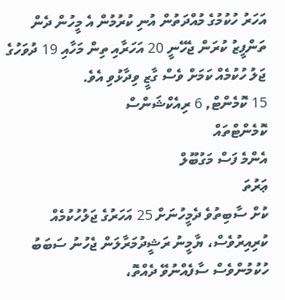އަހަރު ހުކުމުގެ މުއްދަތުން އުނި ކުރުމުން އެ މީހުން ދެން ތަންފީޒު ކުރަން ޖެހޭނީ 20 އަހަރާއި ތިން މަހާއި 19 ދުވަހުގެ ޖަލު ހުކުމެއް ކަމަށް ވެސް ގާޒީ ވިދާޅުވި އެވެ.
15 ކޮމެންޓް, 6 ރިއެކްޝަންސް
ކޮމެންޓްތައް
އެންމެ ފަސް މަގުބޫލް
ޢަރުތަ
ކުށް ސާބިތުވެ ދެމީހުނަށް 25 އަހަރުގެ ޖަލުހުކުމެއް ކުރިއިރުވެސް، ޔާމީނު ރަޝީދުމަރާލަން ޖެހުނު ސަބަބު ހުކުމުންވެސް ސާފެއްނުވޭ ދެއްތޮ،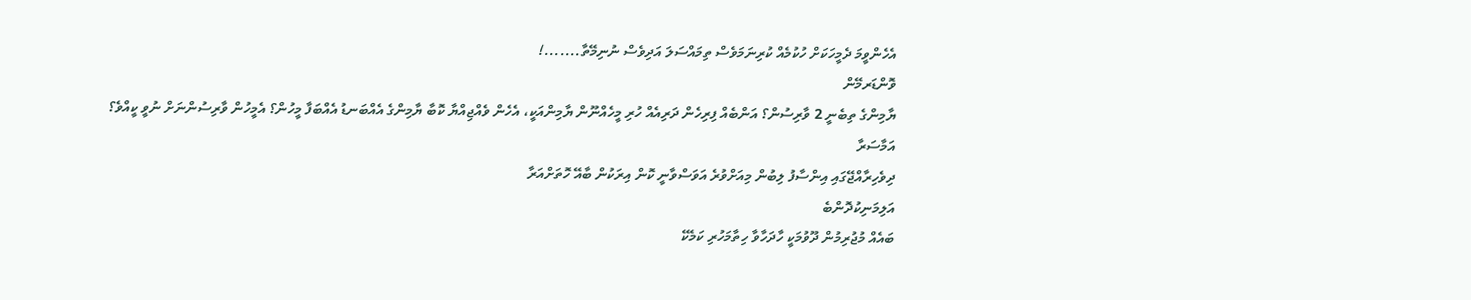އެހެންވީމަ ދެމީހަކަށް ހުކުމެއް ކުރިނަމަވެސް ތިމައްސަލަ އަދިވެސް ނުނިމޭތާ.......!
ވޮންޑަރމޭން
ޔާމިންގެ ތިބެނީ 2 ވާރިސުން؟ އަންބެއް ފިރިހެން ދަރިއެއް ހުރި މީހެއްނޫން ޔާމިންއަކީ، އެހެން ވެއްޖިއްޔާ ކޮބާ ޔާމިންގެ އެއްބަނޑު އެއްބަފާ މީހުން؟ އެމީހުން ވާރިސުންނަށް ނުވީ ކީއްވެ؟
އަމާސަރާ
ދިވެހިރާއްޖޭގައި އިންސާފު ލިބުން މިއަށްވުރެ އަވަސްވާނީ ކޮން އިރަކުން ބާއޭ ހޮތަށްއަރާ
އަލިމަނިކުދޮންބެ
ބައެއް މުޖުރިމުން ދޫވުމަކީ ހާދަހާވާ ހިތާމަހުރި ކަމެކޭ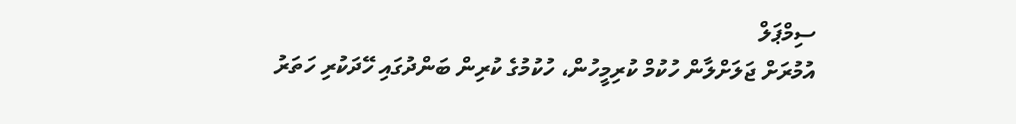ސިމްޕަލް
އުމުރަށް ޖަލަށްލާން ހުކުމް ކުރިމީހުން، ހުކުމުގެ ކުރިން ބަންދުގައި ހޭދަކުރި ހަތަރު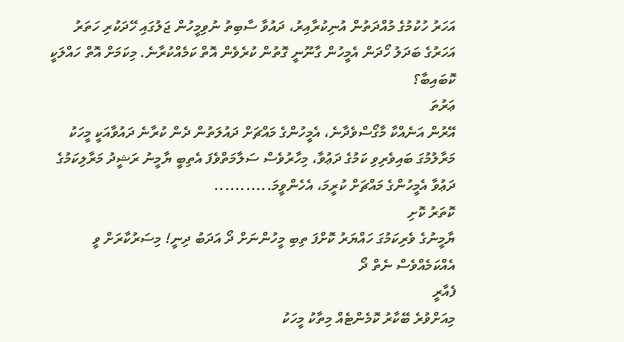އަހަރު ހުކުމުގެ މުއްދަތުން އުނިކުރާއިރު، ދައުވާ ސާބިތު ނުވިމީހުން ޖަލުގައި ހޭދަކުރި ހަތަރު އަހަރުގެ ބަދަލު ހޯދަން އެމީހުން ގާނޫނީ ގޮތުން ކުރެވެން އޮތް ކަމެއްކުރާނެ. މިކަމަށް އޮތް ހައްލަކީ ކޮބައިބާ؟
ޢަރުތަ
އޭރުން އަނެއްކާ މާގޯސްވެދާނެ، އެމީހުންގެ މައްޗަށް ދައުލަތުން ދެން ކުރާނެ ދައުވާއަކީ މީހަކު މަރާލުމުގަ ބައިވެރިވި ކަމުގެ ދަޢުވާ، މިހާރުވެސް ސަލާމަތްވެފަ އެތިބީ ޔާމީނު ރަޝީދު މަރާލިކަމުގެ ދަޢުވާ އެމީހުންގެ މައްޗަށް ކުރީމަ، އެހެންވީމަ...........
ކޮތަރު ކޮށި
ޔާމީނުގެ ވެރިކަމުގަ ހައްޔަރު ކޮށްފަ ތިބި މީހުންނަށް ދޯ އަދަބު ދިނީ! މިސަރުކާރަށް ވީ އެއްކަމެއްވެސް ނެތް ދޯ
ފެއާރީ
މިއަށްވުރެ ބޭކާރު ކޮމެންޓެއް މިތާކު މީހަކު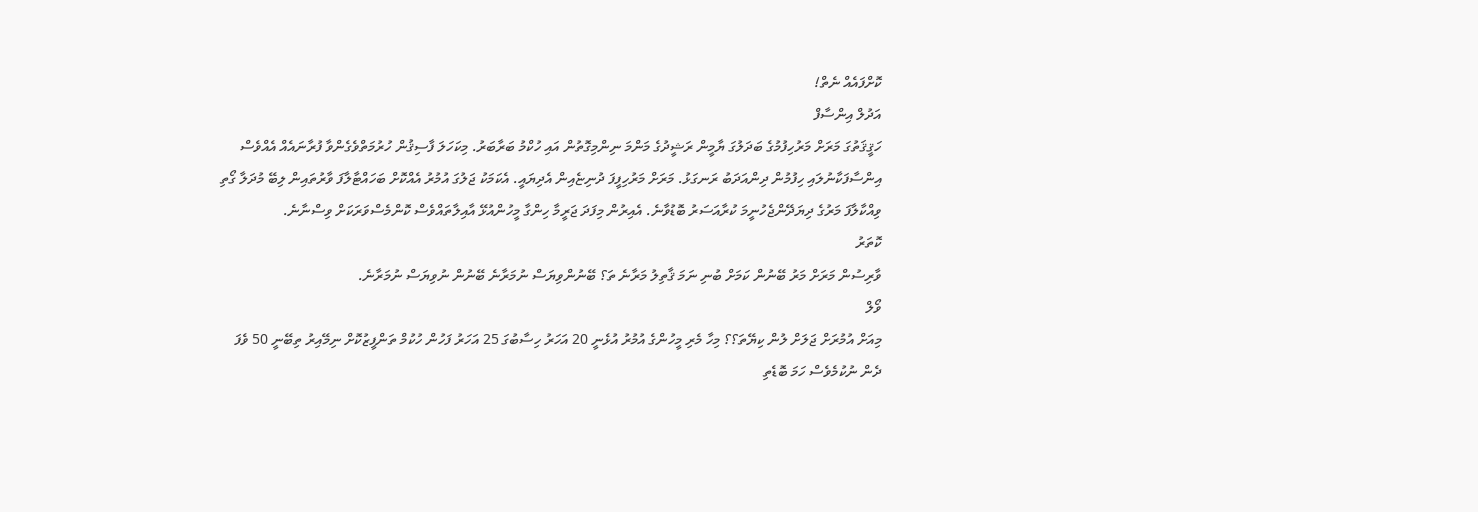ކޮށްފައެއް ނެތް!
އަދުލް އިންސާފް
ހަޤީޤަތުގަ މަރަށް މަރުހިފުމުގެ ބަދަލުގަ ޔާމީން ރަޝީދުގެ މަންމަ ނިންމިގޮތުން އައި ހުކްމު ބަރާބަރު. މިކަހަލަ ފާސިޤުން ހުރުމަތްވެގެންވާ ފުރާނައެއް އެއްވެސް އިންސާފަކާނުލައި ހިފުމުން ދިންއަދަބު ރަނގަޅު. މަރަށް މަރުހިފީފަ ދުނިޏެއިން އެދިޔައީ. އެކަމަކު ޖަލުގަ އުމުރު އެއްކޮށް ބަހައްޓާލާފަ ވާރުތައިން ލިބޭ މުދަލާ ގޯތި ވިއްކާލާފަ މަރުގެ ދިޔަދޭންޖެހުނީމަ ކުރާއަސަރު ބޮޑުވާނެ. އެއިރުން މިފަދަ ޖަރީމާ ހިންގާ މީހުންއުޅޭ އާއިލާތައްވެސް ކޮންމެސްވަރަކަށް ވިސްނާނެ.
ކޮތަރު
ވާރިސުން މަރަށް މަރު ބޭނުން ކަމަށް ބުނި ނަމަ ޤާތިލު މަރާނެ ތަ؟ ބޭނުންވިޔަސް ނުމަރާނެ ބޭނުން ނުވިޔަސް ނުމަރާނެ.
ވޯލް
މިއަށް އުމުރަށް ޖަލަށް ލުން ކިޔޭތަ؟؟ މިހާ މެރި މީހުންގެ އުމުރު އުޅެނީ 20 އަހަރު ހިސާބުގަ 25 އަހަރު ފަހުން ހުކުމް ތަންފީޒުކޮށް ނިމޭއިރު ތިބޭނީ 50 ވެފަ ދެން ނުކުމެވެސް ހަމަ ބޮޑެތި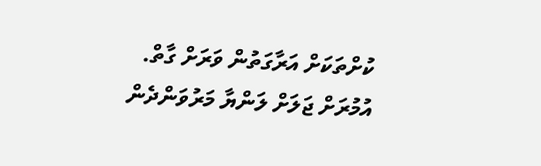ކުށްތަކަށް އަރާގަތުން ވަރަށް ގާތް. އުމުރަށް ޖަލަށް ލަންޔާ މަރުވަންދެން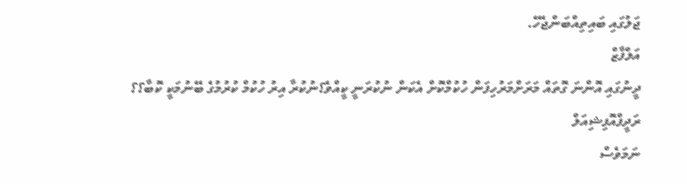ޖަލުގައި ބައިތިއްބަންޖެހޭ.
އަލްފާޒް
ދީނުގައި އޮންނަ ގޮތައް މަރަށްމަރުހިފަން ހުކުމްކޮށް އެކަން ނުކުރަނީ ކީއްވެ؟ނުކުރާ އިރު ހުކުމް ކުރުމުގެ ބޭނުމަކީ ކޮބާ؟؟
ރަދީފްއޮފިޝިއަލް
ނަމަވެސް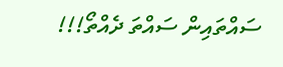ސައްތައިން ސައްތަ ދެއްތޯ!!!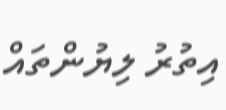އިތުރު ލިޔުންތައް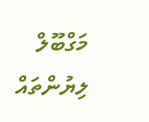މަގްބޫލް ލިޔުންތައް